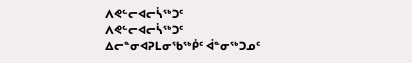ᐱᕙᓪᓕᐊᓕᓵᖅᑐᑦ
ᐱᕙᓪᓕᐊᓕᓵᖅᑐᑦ
ᐃᓕᓐᓂᐊᕈᒪᓂᖃᖅᑮᑦ ᐋᓐᓂᖅᑐᓄᑦ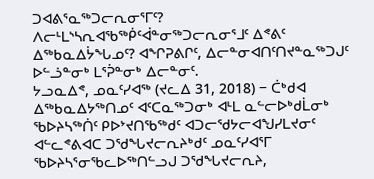ᑐᐊᕕᕐᓇᖅᑐᓕᕆᓂᕐᒥᑦ? ᐱᓕᒻᒪᔅᓴᕆᐊᖃᖅᑮᑦᐋᓐᓂᖅᑐᓕᕆᓂᕐᒧᑦ ᐃᕝᕕᑦ ᐃᖅᑲᓇᐃᔮᖓᓄᑦ? ᐊᖏᕈᕕᒋᑦ, ᐃᓕᓐᓂᐊᑎᑦᑎᔪᓐᓇᖅᑐᒍᑦ ᐅᓪᓘᓐᓂᒃ ᒪᕐᕉᓐᓂᒃ ᐃᓕᓐᓂᑦ.
ᔭᓗᓇᐃᕝ, ᓄᓇᑦᓯᐊᖅ (ᔪᓚᐃ 31, 2018) − ᑖᒃᑯᐊ ᐃᖅᑲᓇᐃᔭᖅᑎᓄᑦ ᐊᑦᑕᓇᖅᑐᓂᒃ ᐊᒻᒪ ᓇᓪᓕᐅᒃᑯᒫᓂᒃ ᖃᐅᔨᓴᖅᑏᑦ ᑭᐅᔾᔪᑎᖃᖅᑯᑦ ᐊᑐᓕᖁᔭᓕᐊᖑᓯᒪᔪᓂᑦ ᐊᓪᓚᕝᕕᐊᑕ ᑐᖁᖓᔪᓕᕆᔨᒃᑯᑦ ᓄᓇᑦᓯᐊᕐᒥ ᖃᐅᔨᓴᕐᓂᖃᓚᐅᖅᑎᓪᓗᒍ ᑐᖁᖓᔪᓕᕆᔨ,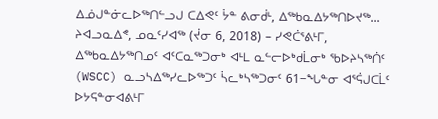ᐃᓅᒍᓐᓃᓚᐅᖅᑎᓪᓗᒍ ᑕᐃᕙᑦ ᔮᓐ ᕕᓂᑰᒻ, ᐃᖅᑲᓇᐃᔭᖅᑎᐅᔪᖅ...
ᔨᐊᓗᓇᐃᕝ, ᓄᓇᑦᓯᐊᖅ (ᔫᓂ 6, 2018) – ᓯᕙᑖᕐᕕᒻᒥ, ᐃᖅᑲᓇᐃᔭᖅᑎᓄᑦ ᐊᑦᑕᓇᖅᑐᓂᒃ ᐊᒻᒪ ᓇᓪᓕᐅᒃᑯᒫᓂᒃ ᖃᐅᔨᓴᖅᑏᑦ (WSCC) ᓇᓗᓴᐃᖅᓯᓚᐅᖅᑐᑦ ᓵᓚᒃᓴᖅᑐᓂᑦ 61−ᖓᓐᓂ ᐊᕐᕌᒍᑕᒫᑦ ᐅᔭᕋᓐᓂᐊᕕᒻᒥ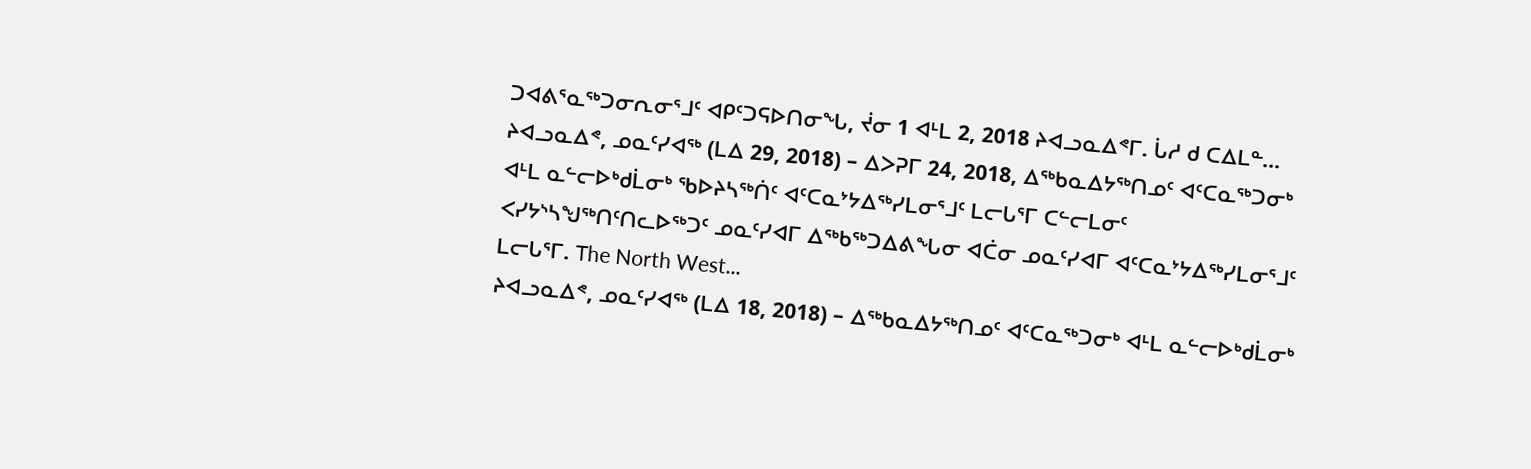ᑐᐊᕕᕐᓇᖅᑐᓂᕆᓂᕐᒧᑦ ᐊᑭᑦᑐᕋᐅᑎᓂᖓ, ᔫᓂ 1 ᐊᒻᒪ 2, 2018 ᔨᐊᓗᓇᐃᕝᒥ. ᒑᓱ ᑯ ᑕᐃᒪᓐ...
ᔨᐊᓗᓇᐃᕝ, ᓄᓇᑦᓯᐊᖅ (ᒪᐃ 29, 2018) – ᐃᐳᕈᒥ 24, 2018, ᐃᖅᑲᓇᐃᔭᖅᑎᓄᑦ ᐊᑦᑕᓇᖅᑐᓂᒃ ᐊᒻᒪ ᓇᓪᓕᐅᒃᑯᒫᓂᒃ ᖃᐅᔨᓴᖅᑏᑦ ᐊᑦᑕᓇᔾᔭᐃᖅᓯᒪᓂᕐᒧᑦ ᒪᓕᒐᕐᒥ ᑕᓪᓕᒪᓂᑦ ᐸᓯᔭᔅᓴᖑᖅᑎᑦᑎᓚᐅᖅᑐᑦ ᓄᓇᑦᓯᐊᒥ ᐃᖅᑲᖅᑐᐃᕕᖓᓂ ᐊᑖᓂ ᓄᓇᑦᓯᐊᒥ ᐊᑦᑕᓇᔾᔭᐃᖅᓯᒪᓂᕐᒧᑦ ᒪᓕᒐᕐᒥ. The North West...
ᔨᐊᓗᓇᐃᕝ, ᓄᓇᑦᓯᐊᖅ (ᒪᐃ 18, 2018) – ᐃᖅᑲᓇᐃᔭᖅᑎᓄᑦ ᐊᑦᑕᓇᖅᑐᓂᒃ ᐊᒻᒪ ᓇᓪᓕᐅᒃᑯᒫᓂᒃ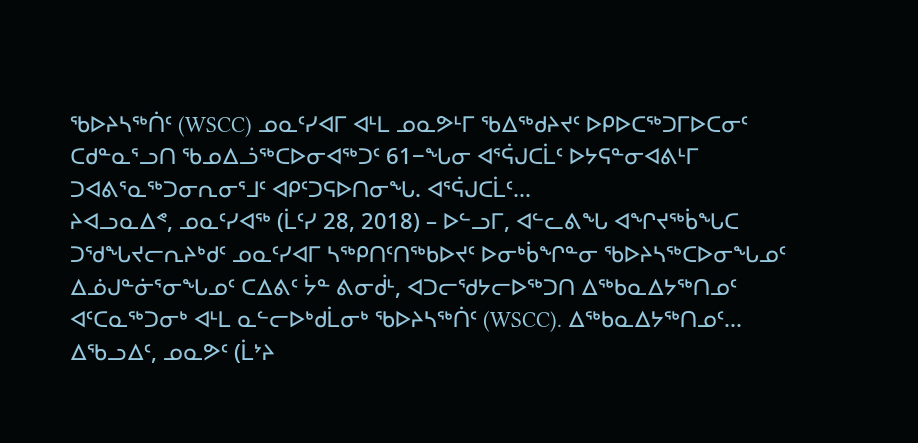ᖃᐅᔨᓴᖅᑏᑦ (WSCC) ᓄᓇᑦᓯᐊᒥ ᐊᒻᒪ ᓄᓇᕗᒻᒥ ᖃᐃᖅᑯᔨᔪᑦ ᐅᑭᐅᑕᖅᑐᒥᐅᑕᓂᑦ ᑕᑯᓐᓇᕐᓗᑎ ᖃᓄᐃᓘᖅᑕᐅᓂᐊᖅᑐᑦ 61−ᖓᓂ ᐊᕐᕌᒍᑕᒫᑦ ᐅᔭᕋᓐᓂᐊᕕᒻᒥ ᑐᐊᕕᕐᓇᖅᑐᓂᕆᓂᕐᒧᑦ ᐊᑭᑦᑐᕋᐅᑎᓂᖓ. ᐊᕐᕌᒍᑕᒫᑦ...
ᔨᐊᓗᓇᐃᕝ, ᓄᓇᑦᓯᐊᖅ (ᒫᑦᓯ 28, 2018) – ᐅᓪᓗᒥ, ᐊᓪᓚᕕᖓ ᐊᖏᔪᖅᑳᖓᑕ ᑐᖁᖓᔪᓕᕆᔨᒃᑯᑦ ᓄᓇᑦᓯᐊᒥ ᓴᖅᑭᑎᑦᑎᖅᑲᐅᔪᑦ ᐅᓂᒃᑳᖏᓐᓂ ᖃᐅᔨᓴᖅᑕᐅᓂᖓᓄᑦ ᐃᓅᒍᓐᓃᕐᓂᖓᓄᑦ ᑕᐃᕕᑦ ᔮᓐ ᕕᓂᑰᒻ, ᐊᑐᓕᖁᔭᓕᐅᖅᑐᑎ ᐃᖅᑲᓇᐃᔭᖅᑎᓄᑦ ᐊᑦᑕᓇᖅᑐᓂᒃ ᐊᒻᒪ ᓇᓪᓕᐅᒃᑯᒫᓂᒃ ᖃᐅᔨᓴᖅᑏᑦ (WSCC). ᐃᖅᑲᓇᐃᔭᖅᑎᓄᑦ...
ᐃᖃᓗᐃᑦ, ᓄᓇᕗᑦ (ᒫᔾᔨ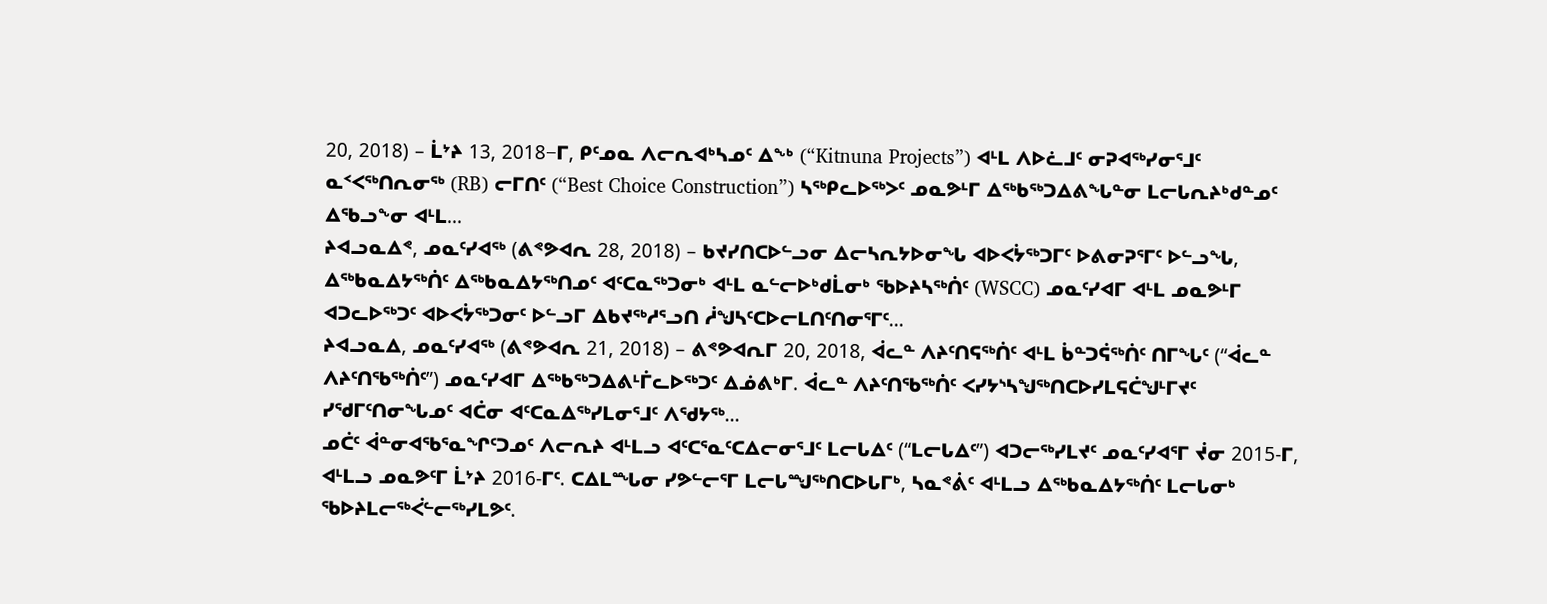20, 2018) – ᒫᔾᔨ 13, 2018−ᒥ, ᑭᑦᓄᓇ ᐱᓕᕆᐊᒃᓴᓄᑦ ᐃᖕᒃ (“Kitnuna Projects”) ᐊᒻᒪ ᐱᐅᓛᒧᑦ ᓂᕈᐊᖅᓯᓂᕐᒧᑦ ᓇᑉᐸᖅᑎᕆᓂᖅ (RB) ᓕᒥᑎᑦ (“Best Choice Construction”) ᓴᖅᑭᓚᐅᖅᐳᑦ ᓄᓇᕗᒻᒥ ᐃᖅᑲᖅᑐᐃᕕᖓᓐᓂ ᒪᓕᒐᕆᔨᒃᑯᓐᓄᑦ ᐃᖃᓗᖕᓂ ᐊᒻᒪ...
ᔨᐊᓗᓇᐃᕝ, ᓄᓇᑦᓯᐊᖅ (ᕕᕝᕗᐊᕆ 28, 2018) – ᑲᔪᓯᑎᑕᐅᓪᓗᓂ ᐃᓕᓴᕆᔭᐅᓂᖓ ᐊᐅᐸᔮᖅᑐᒥᑦ ᐅᕕᓂᕈᕐᒥᑦ ᐅᓪᓗᖓ, ᐃᖅᑲᓇᐃᔭᖅᑏᑦ ᐃᖅᑲᓇᐃᔭᖅᑎᓄᑦ ᐊᑦᑕᓇᖅᑐᓂᒃ ᐊᒻᒪ ᓇᓪᓕᐅᒃᑯᒫᓂᒃ ᖃᐅᔨᓴᖅᑏᑦ (WSCC) ᓄᓇᑦᓯᐊᒥ ᐊᒻᒪ ᓄᓇᕗᒻᒥ ᐊᑐᓚᐅᖅᑐᑦ ᐊᐅᐸᔮᖅᑐᓂᑦ ᐅᓪᓗᒥ ᐃᑲᔪᖅᓱᕐᓗᑎ ᓲᖑᓴᑦᑕᐅᓕᒪᑎᑦᑎᓂᕐᒥᑦ...
ᔨᐊᓗᓇᐃ, ᓄᓇᑦᓯᐊᖅ (ᕕᕝᕗᐊᕆ 21, 2018) – ᕕᕝᕗᐊᕆᒥ 20, 2018, ᐋᓚᓐ ᐱᔨᑦᑎᕋᖅᑏᑦ ᐊᒻᒪ ᑳᓐᑐᕌᖅᑏᑦ ᑎᒥᖓᑦ (“ᐋᓚᓐ ᐱᔨᑦᑎᖃᖅᑏᑦ”) ᓄᓇᑦᓯᐊᒥ ᐃᖅᑲᖅᑐᐃᕕᒻᒦᓚᐅᖅᑐᑦ ᐃᓅᕕᒃᒥ. ᐋᓚᓐ ᐱᔨᑦᑎᖃᖅᑏᑦ ᐸᓯᔭᔅᓴᖑᖅᑎᑕᐅᓯᒪᕋᑖᖑᒻᒥᔪᑦ ᓯᖁᒥᑦᑎᓂᖓᓄᑦ ᐊᑖᓂ ᐊᑦᑕᓇᐃᖅᓯᒪᓂᕐᒧᑦ ᐱᖁᔭᖅ...
ᓄᑖᑦ ᐋᓐᓂᐊᖃᕐᓇᖏᑦᑐᓄᑦ ᐱᓕᕆᔨ ᐊᒻᒪᓗ ᐊᑦᑕᕐᓇᑦᑕᐃᓕᓂᕐᒧᑦ ᒪᓕᒐᐃᑦ (“ᒪᓕᒐᐃᑦ”) ᐊᑐᓕᖅᓯᒪᔪᑦ ᓄᓇᑦᓯᐊᕐᒥ ᔫᓂ 2015-ᒥ, ᐊᒻᒪᓗ ᓄᓇᕗᑦᒥ ᒫᔾᔨ 2016-ᒥᑦ. ᑕᐃᒪᙵᓂ ᓯᕗᓪᓕᕐᒥ ᒪᓕᒐᙳᖅᑎᑕᐅᒐᒥᒃ, ᓴᓇᕝᕖᑦ ᐊᒻᒪᓗ ᐃᖅᑲᓇᐃᔭᖅᑏᑦ ᒪᓕᒐᓂᒃ ᖃᐅᔨᒪᓕᖅᐹᓪᓕᖅᓯᒪᕗᑦ.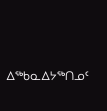ᐃᖅᑲᓇᐃᔭᖅᑎᓄᑦ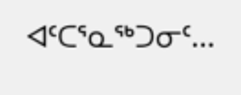ᐊᑦᑕᕐᓇᖅᑐᓂᑦ...